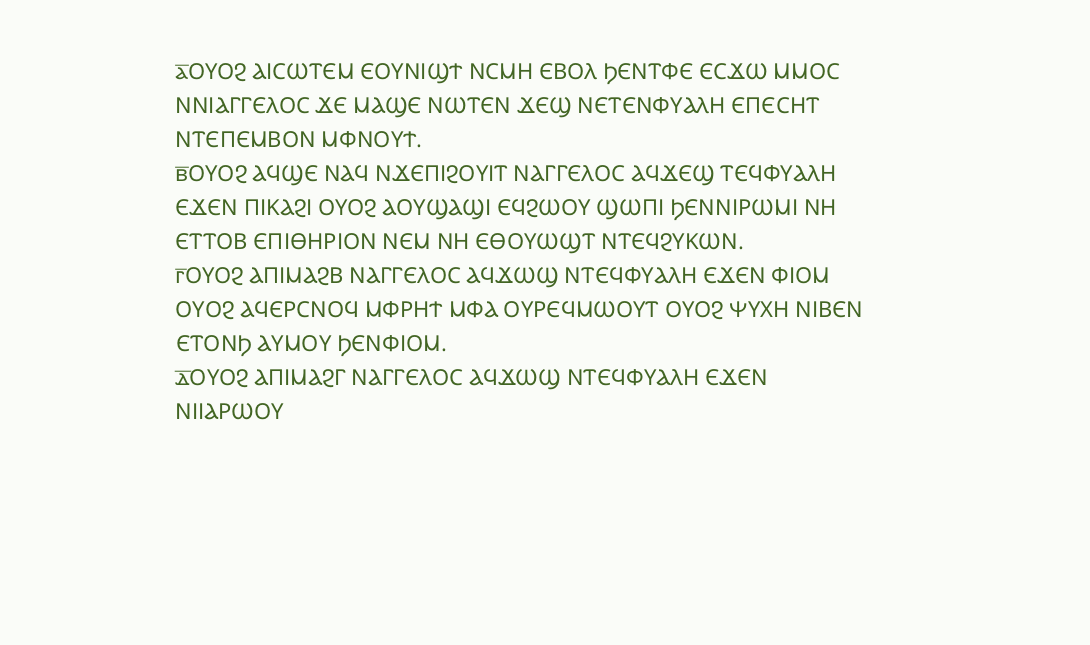ⲁ̅ⲞⲨⲞϨ ⲀⲒⲤⲰⲦⲈⲘ ⲈⲞⲨⲚⲒϢϮ ⲚⲤⲘⲎ ⲈⲂⲞⲖ ϦⲈⲚⲦⲪⲈ ⲈⲤϪⲰ ⲘⲘⲞⲤ ⲚⲚⲒⲀⲄⲄⲈⲖⲞⲤ ϪⲈ ⲘⲀϢⲈ ⲚⲰⲦⲈⲚ ϪⲈϢ ⲚⲈⲦⲈⲚⲪⲨⲀⲖⲎ ⲈⲠⲈⲤⲎⲦ ⲚⲦⲈⲠⲈⲘⲂⲞⲚ ⲘⲪⲚⲞⲨϮ.
ⲃ̅ⲞⲨⲞϨ ⲀϤϢⲈ ⲚⲀϤ ⲚϪⲈⲠⲒϨⲞⲨⲒⲦ ⲚⲀⲄⲄⲈⲖⲞⲤ ⲀϤϪⲈϢ ⲦⲈϤⲪⲨⲀⲖⲎ ⲈϪⲈⲚ ⲠⲒⲔⲀϨⲒ ⲞⲨⲞϨ ⲀⲞⲨϢⲀϢⲒ ⲈϤϨⲰⲞⲨ ϢⲰⲠⲒ ϦⲈⲚⲚⲒⲢⲰⲘⲒ ⲚⲎ ⲈⲦⲦⲞⲂ ⲈⲠⲒⲐⲎⲢⲒⲞⲚ ⲚⲈⲘ ⲚⲎ ⲈⲐⲞⲨⲰϢⲦ ⲚⲦⲈϤϨⲨⲔⲰⲚ.
ⲅ̅ⲞⲨⲞϨ ⲀⲠⲒⲘⲀϨⲂ ⲚⲀⲄⲄⲈⲖⲞⲤ ⲀϤϪⲰϢ ⲚⲦⲈϤⲪⲨⲀⲖⲎ ⲈϪⲈⲚ ⲪⲒⲞⲘ ⲞⲨⲞϨ ⲀϤⲈⲢⲤⲚⲞϤ ⲘⲪⲢⲎϮ ⲘⲪⲀ ⲞⲨⲢⲈϤⲘⲰⲞⲨⲦ ⲞⲨⲞϨ ⲮⲨⲬⲎ ⲚⲒⲂⲈⲚ ⲈⲦⲞⲚϦ ⲀⲨⲘⲞⲨ ϦⲈⲚⲪⲒⲞⲘ.
ⲇ̅ⲞⲨⲞϨ ⲀⲠⲒⲘⲀϨⲄ ⲚⲀⲄⲄⲈⲖⲞⲤ ⲀϤϪⲰϢ ⲚⲦⲈϤⲪⲨⲀⲖⲎ ⲈϪⲈⲚ ⲚⲒⲒⲀⲢⲰⲞⲨ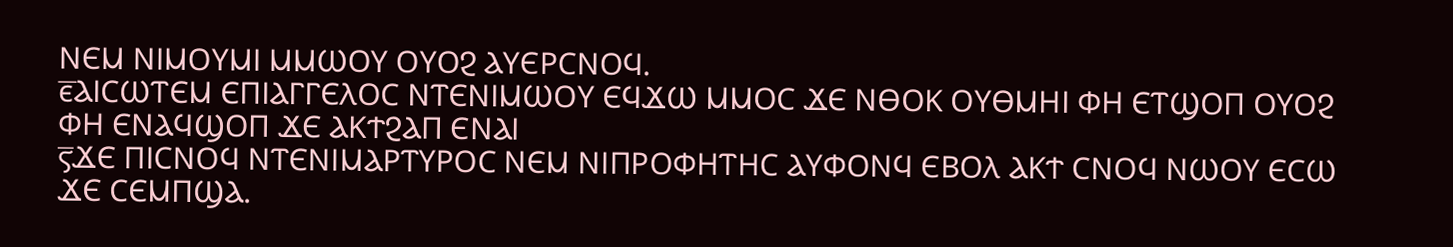ⲚⲈⲘ ⲚⲒⲘⲞⲨⲘⲒ ⲘⲘⲰⲞⲨ ⲞⲨⲞϨ ⲀⲨⲈⲢⲤⲚⲞϤ.
ⲉ̅ⲀⲒⲤⲰⲦⲈⲘ ⲈⲠⲒⲀⲄⲄⲈⲖⲞⲤ ⲚⲦⲈⲚⲒⲘⲰⲞⲨ ⲈϤϪⲰ ⲘⲘⲞⲤ ϪⲈ ⲚⲐⲞⲔ ⲞⲨⲐⲘⲎⲒ ⲪⲎ ⲈⲦϢⲞⲠ ⲞⲨⲞϨ ⲪⲎ ⲈⲚⲀϤϢⲞⲠ ϪⲈ ⲀⲔϮϨⲀⲠ ⲈⲚⲀⲒ
ⲋ̅ϪⲈ ⲠⲒⲤⲚⲞϤ ⲚⲦⲈⲚⲒⲘⲀⲢⲦⲨⲢⲞⲤ ⲚⲈⲘ ⲚⲒⲠⲢⲞⲪⲎⲦⲎⲤ ⲀⲨⲪⲞⲚϤ ⲈⲂⲞⲖ ⲀⲔϮ ⲤⲚⲞϤ ⲚⲰⲞⲨ ⲈⲤⲰ ϪⲈ ⲤⲈⲘⲠϢⲀ.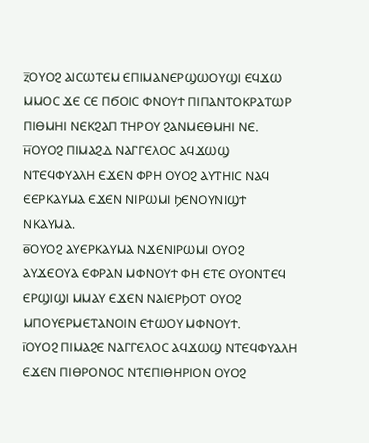ⲍ̅ⲞⲨⲞϨ ⲀⲒⲤⲰⲦⲈⲘ ⲈⲠⲒⲘⲀⲚⲈⲢϢⲰⲞⲨϢⲒ ⲈϤϪⲰ ⲘⲘⲞⲤ ϪⲈ ⲤⲈ ⲠϬⲞⲒⲤ ⲪⲚⲞⲨϮ ⲠⲒⲠⲀⲚⲦⲞⲔⲢⲀⲦⲰⲢ ⲠⲒⲐⲘⲎⲒ ⲚⲈⲔϨⲀⲠ ⲦⲎⲢⲞⲨ ϨⲀⲚⲘⲈⲐⲘⲎⲒ ⲚⲈ.
ⲏ̅ⲞⲨⲞϨ ⲠⲒⲘⲀϨⲆ ⲚⲀⲄⲄⲈⲖⲞⲤ ⲀϤϪⲰϢ ⲚⲦⲈϤⲪⲨⲀⲖⲎ ⲈϪⲈⲚ ⲪⲢⲎ ⲞⲨⲞϨ ⲀⲨⲦⲎⲒⲤ ⲚⲀϤ ⲈⲈⲢⲔⲀⲨⲘⲀ ⲈϪⲈⲚ ⲚⲒⲢⲰⲘⲒ ϦⲈⲚⲞⲨⲚⲒϢϮ ⲚⲔⲀⲨⲘⲀ.
ⲑ̅ⲞⲨⲞϨ ⲀⲨⲈⲢⲔⲀⲨⲘⲀ ⲚϪⲈⲚⲒⲢⲰⲘⲒ ⲞⲨⲞϨ ⲀⲨϪⲈⲞⲨⲀ ⲈⲪⲢⲀⲚ ⲘⲪⲚⲞⲨϮ ⲪⲎ ⲈⲦⲈ ⲞⲨⲞⲚⲦⲈϤ ⲈⲢϢⲒϢⲒ ⲘⲘⲀⲨ ⲈϪⲈⲚ ⲚⲀⲒⲈⲢϦⲞⲦ ⲞⲨⲞϨ ⲘⲠⲞⲨⲈⲢⲘⲈⲦⲀⲚⲞⲒⲚ ⲈϮⲰⲞⲨ ⲘⲪⲚⲞⲨϮ.
ⲓ̅ⲞⲨⲞϨ ⲠⲒⲘⲀϨⲈ ⲚⲀⲄⲄⲈⲖⲞⲤ ⲀϤϪⲰϢ ⲚⲦⲈϤⲪⲨⲀⲖⲎ ⲈϪⲈⲚ ⲠⲒⲐⲢⲞⲚⲞⲤ ⲚⲦⲈⲠⲒⲐⲎⲢⲒⲞⲚ ⲞⲨⲞϨ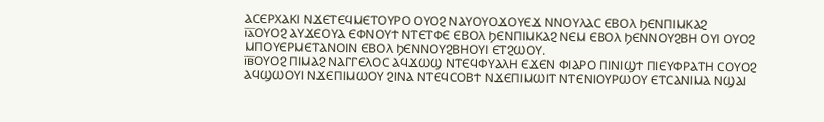ⲀⲤⲈⲢⲬⲀⲔⲒ ⲚϪⲈⲦⲈϤⲘⲈⲦⲞⲨⲢⲞ ⲞⲨⲞϨ ⲚⲀⲨⲞⲨⲞϪⲞⲨⲈϪ ⲚⲚⲞⲨⲖⲀⲤ ⲈⲂⲞⲖ ϦⲈⲚⲠⲒⲘⲔⲀϨ
ⲓ̅ⲁ̅ⲞⲨⲞϨ ⲀⲨϪⲈⲞⲨⲀ ⲈⲪⲚⲞⲨϮ ⲚⲦⲈⲦⲪⲈ ⲈⲂⲞⲖ ϦⲈⲚⲠⲒⲘⲔⲀϨ ⲚⲈⲘ ⲈⲂⲞⲖ ϦⲈⲚⲚⲞⲨϨⲂⲎ ⲞⲨⲒ ⲞⲨⲞϨ ⲘⲠⲞⲨⲈⲢⲘⲈⲦⲀⲚⲞⲒⲚ ⲈⲂⲞⲖ ϦⲈⲚⲚⲞⲨϨⲂⲎⲞⲨⲒ ⲈⲦϨⲰⲞⲨ.
ⲓ̅ⲃ̅ⲞⲨⲞϨ ⲠⲒⲘⲀϨ ⲚⲀⲄⲄⲈⲖⲞⲤ ⲀϤϪⲰϢ ⲚⲦⲈϤⲪⲨⲀⲖⲎ ⲈϪⲈⲚ ⲪⲒⲀⲢⲞ ⲠⲒⲚⲒϢϮ ⲠⲒⲈⲨⲪⲢⲀⲦⲎ ⲤⲞⲨⲞϨ ⲀϤϢⲰⲞⲨⲒ ⲚϪⲈⲠⲒⲘⲰⲞⲨ ϨⲒⲚⲀ ⲚⲦⲈϤⲤⲞⲂϮ ⲚϪⲈⲠⲒⲘⲰⲒⲦ ⲚⲦⲈⲚⲒⲞⲨⲢⲰⲞⲨ ⲈⲦⲤⲀⲚⲒⲘⲀ ⲚϢⲀⲒ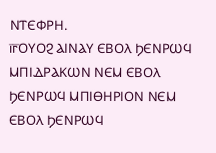ⲚⲦⲈⲪⲢⲎ.
ⲓ̅ⲅ̅ⲞⲨⲞϨ ⲀⲒⲚⲀⲨ ⲈⲂⲞⲖ ϦⲈⲚⲢⲰϤ ⲘⲠⲒⲆⲢⲀⲔⲰⲚ ⲚⲈⲘ ⲈⲂⲞⲖ ϦⲈⲚⲢⲰϤ ⲘⲠⲒⲐⲎⲢⲒⲞⲚ ⲚⲈⲘ ⲈⲂⲞⲖ ϦⲈⲚⲢⲰϤ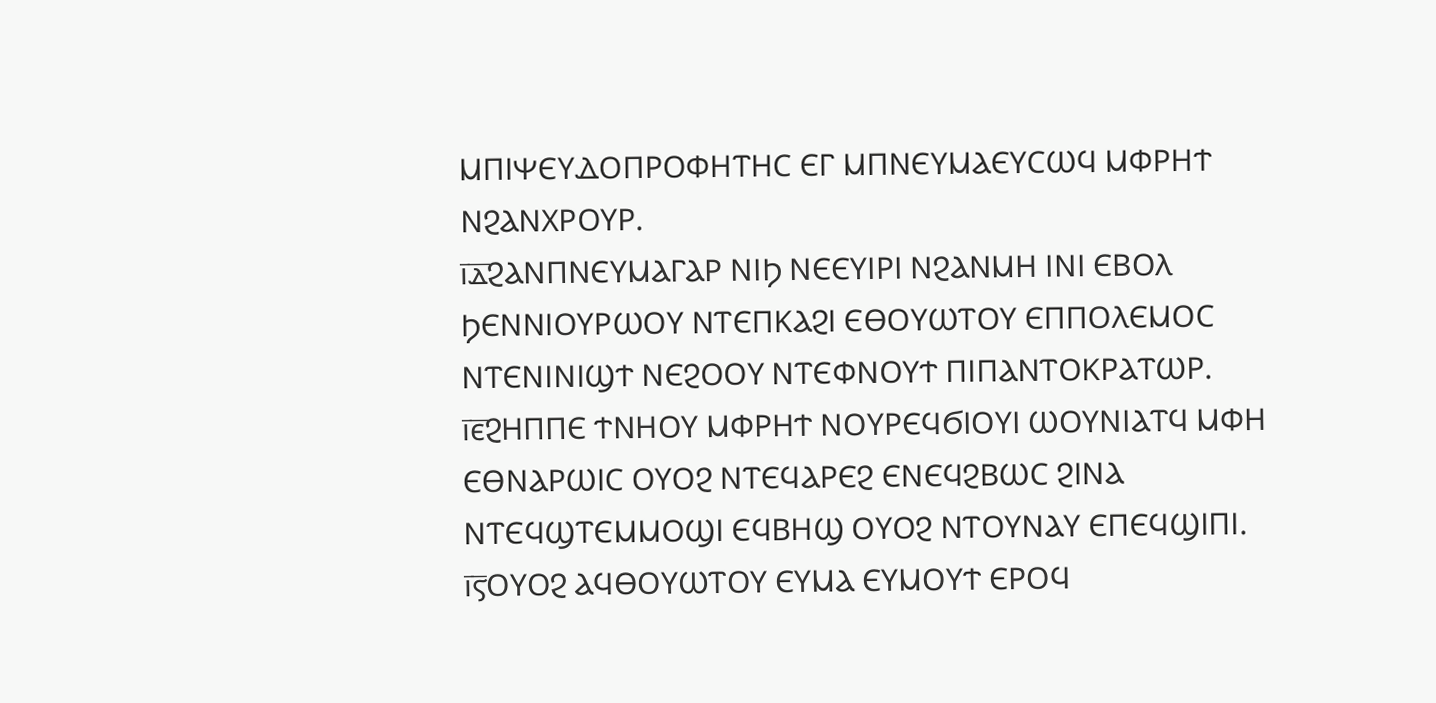ⲘⲠⲒⲮⲈⲨⲆⲞⲠⲢⲞⲪⲎⲦⲎⲤ ⲈⲄ ⲘⲠⲚⲈⲨⲘⲀⲈⲨⲤⲰϤ ⲘⲪⲢⲎϮ ⲚϨⲀⲚⲬⲢⲞⲨⲢ.
ⲓ̅ⲇ̅ϨⲀⲚⲠⲚⲈⲨⲘⲀⲄⲀⲢ ⲚⲒϦ ⲚⲈⲈⲨⲒⲢⲒ ⲚϨⲀⲚⲘⲎ ⲒⲚⲒ ⲈⲂⲞⲖ ϦⲈⲚⲚⲒⲞⲨⲢⲰⲞⲨ ⲚⲦⲈⲠⲔⲀϨⲒ ⲈⲐⲞⲨⲰⲦⲞⲨ ⲈⲠⲠⲞⲖⲈⲘⲞⲤ ⲚⲦⲈⲚⲒⲚⲒϢϮ ⲚⲈϨⲞⲞⲨ ⲚⲦⲈⲪⲚⲞⲨϮ ⲠⲒⲠⲀⲚⲦⲞⲔⲢⲀⲦⲰⲢ.
ⲓ̅ⲉ̅ϨⲎⲠⲠⲈ ϮⲚⲎⲞⲨ ⲘⲪⲢⲎϮ ⲚⲞⲨⲢⲈϤϬⲒⲞⲨⲒ ⲰⲞⲨⲚⲒⲀⲦϤ ⲘⲪⲎ ⲈⲐⲚⲀⲢⲰⲒⲤ ⲞⲨⲞϨ ⲚⲦⲈϤⲀⲢⲈϨ ⲈⲚⲈϤϨⲂⲰⲤ ϨⲒⲚⲀ ⲚⲦⲈϤϢⲦⲈⲘⲘⲞϢⲒ ⲈϤⲂⲎϢ ⲞⲨⲞϨ ⲚⲦⲞⲨⲚⲀⲨ ⲈⲠⲈϤϢⲒⲠⲒ.
ⲓ̅ⲋ̅ⲞⲨⲞϨ ⲀϤⲐⲞⲨⲰⲦⲞⲨ ⲈⲨⲘⲀ ⲈⲨⲘⲞⲨϮ ⲈⲢⲞϤ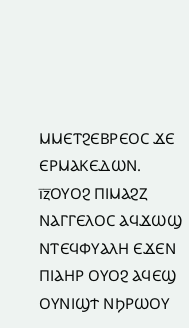ⲘⲘⲈⲦϨⲈⲂⲢⲈⲞⲤ ϪⲈ ⲈⲢⲘⲀⲔⲈⲆⲰⲚ.
ⲓ̅ⲍ̅ⲞⲨⲞϨ ⲠⲒⲘⲀϨⲌ ⲚⲀⲄⲄⲈⲖⲞⲤ ⲀϤϪⲰϢ ⲚⲦⲈϤⲪⲨⲀⲖⲎ ⲈϪⲈⲚ ⲠⲒⲀⲎⲢ ⲞⲨⲞϨ ⲀϤⲈϢ ⲞⲨⲚⲒϢϮ ⲚϦⲢⲰⲞⲨ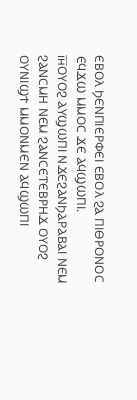ⲈⲂⲞⲖ ϦⲈⲚⲠⲒⲈⲢⲪⲈⲒ ⲈⲂⲞⲖ ϨⲀ ⲠⲒⲐⲢⲞⲚⲞⲤ ⲈϤϪⲰ ⲘⲘⲞⲤ ϪⲈ ⲀϤϢⲰⲠⲒ.
ⲓ̅ⲏ̅ⲞⲨⲞϨ ⲀⲨϢⲰⲠⲒ ⲚϪⲈϨⲀⲚϦⲀⲢⲀⲂⲀⲒ ⲚⲈⲘ ϨⲀⲚⲤⲘⲎ ⲚⲈⲘ ϨⲀⲚⲤⲈⲦⲈⲂⲢⲎϪ ⲞⲨⲞϨ ⲞⲨⲚⲒϢϮ ⲘⲘⲞⲚⲘⲈⲚ ⲀϤϢⲰⲠⲒ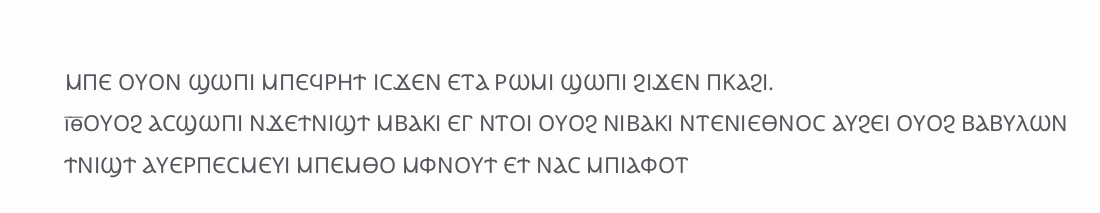ⲘⲠⲈ ⲞⲨⲞⲚ ϢⲰⲠⲒ ⲘⲠⲈϤⲢⲎϮ ⲒⲤϪⲈⲚ ⲈⲦⲀ ⲢⲰⲘⲒ ϢⲰⲠⲒ ϨⲒϪⲈⲚ ⲠⲔⲀϨⲒ.
ⲓ̅ⲑ̅ⲞⲨⲞϨ ⲀⲤϢⲰⲠⲒ ⲚϪⲈϮⲚⲒϢϮ ⲘⲂⲀⲔⲒ ⲈⲄ ⲚⲦⲞⲒ ⲞⲨⲞϨ ⲚⲒⲂⲀⲔⲒ ⲚⲦⲈⲚⲒⲈⲐⲚⲞⲤ ⲀⲨϨⲈⲒ ⲞⲨⲞϨ ⲂⲀⲂⲨⲖⲰⲚ ϮⲚⲒϢϮ ⲀⲨⲈⲢⲠⲈⲤⲘⲈⲨⲒ ⲘⲠⲈⲘⲐⲞ ⲘⲪⲚⲞⲨϮ ⲈϮ ⲚⲀⲤ ⲘⲠⲒⲀⲪⲞⲦ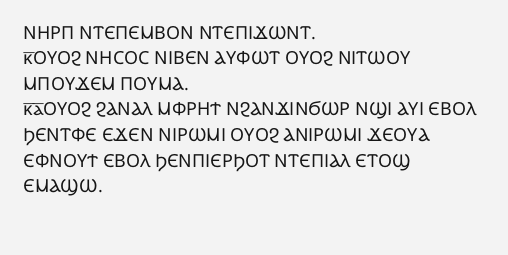ⲚⲎⲢⲠ ⲚⲦⲈⲠⲈⲘⲂⲞⲚ ⲚⲦⲈⲠⲒϪⲰⲚⲦ.
ⲕ̅ⲞⲨⲞϨ ⲚⲎⲤⲞⲤ ⲚⲒⲂⲈⲚ ⲀⲨⲪⲰⲦ ⲞⲨⲞϨ ⲚⲒⲦⲰⲞⲨ ⲘⲠⲞⲨϪⲈⲘ ⲠⲞⲨⲘⲀ.
ⲕ̅ⲁ̅ⲞⲨⲞϨ ϨⲀⲚⲀⲖ ⲘⲪⲢⲎϮ ⲚϨⲀⲚϪⲒⲚϬⲰⲢ ⲚϢⲒ ⲀⲨⲒ ⲈⲂⲞⲖ ϦⲈⲚⲦⲪⲈ ⲈϪⲈⲚ ⲚⲒⲢⲰⲘⲒ ⲞⲨⲞϨ ⲀⲚⲒⲢⲰⲘⲒ ϪⲈⲞⲨⲀ ⲈⲪⲚⲞⲨϮ ⲈⲂⲞⲖ ϦⲈⲚⲠⲒⲈⲢϦⲞⲦ ⲚⲦⲈⲠⲒⲀⲖ ⲈⲦⲞϢ ⲈⲘⲀϢⲰ.